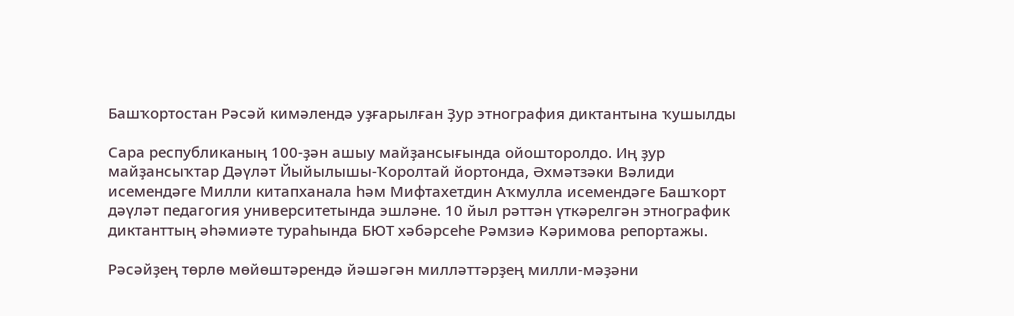Башҡортостан Рәсәй кимәлендә уҙғарылған Ҙур этнография диктантына ҡушылды

Сара республиканың 100-ҙән ашыу майҙансығында ойошторолдо. Иң ҙур майҙансыҡтар Дәүләт Йыйылышы-Ҡоролтай йортонда, Әхмәтзәки Вәлиди исемендәге Милли китапханала һәм Мифтахетдин Аҡмулла исемендәге Башҡорт дәүләт педагогия университетында эшләне. 10 йыл рәттән үткәрелгән этнографик диктанттың әһәмиәте тураһында БЮТ хәбәрсеһе Рәмзиә Кәримова репортажы.

Рәсәйҙең төрлө мөйөштәрендә йәшәгән милләттәрҙең милли-мәҙәни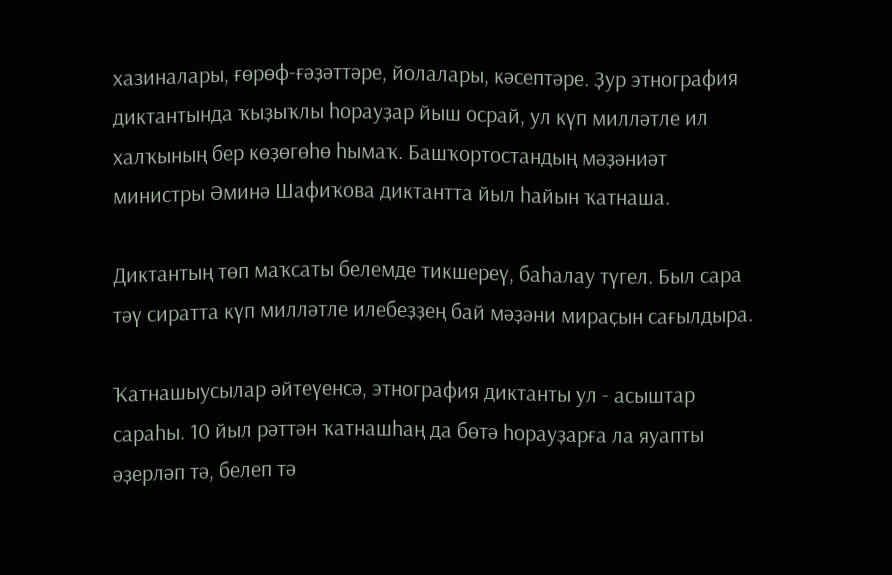хазиналары, ғөрөф-ғәҙәттәре, йолалары, кәсептәре. Ҙур этнография диктантында ҡыҙыҡлы һорауҙар йыш осрай, ул күп милләтле ил халҡының бер көҙөгөһө һымаҡ. Башҡортостандың мәҙәниәт министры Әминә Шафиҡова диктантта йыл һайын ҡатнаша.

Диктантың төп маҡсаты белемде тикшереү, баһалау түгел. Был сара тәү сиратта күп милләтле илебеҙҙең бай мәҙәни мираҫын сағылдыра.

Ҡатнашыусылар әйтеүенсә, этнография диктанты ул - асыштар сараһы. 10 йыл рәттән ҡатнашһаң да бөтә һорауҙарға ла яуапты әҙерләп тә, белеп тә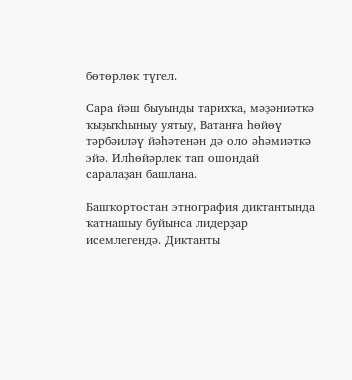бөтөрлөк түгел.

Сара йәш быуынды тарихҡа, мәҙәниәткә ҡыҙыҡһыныу уятыу, Ватанға һөйөү тәрбәиләү йәһәтенән дә оло әһәмиәткә эйә. Илһөйәрлек тап ошондай саралаҙан башлана.

Башҡортостан этнография диктантында ҡатнашыу буйынса лидерҙар исемлегендә. Диктанты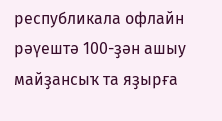республикала офлайн рәүештә 100-ҙән ашыу майҙансыҡ та яҙырға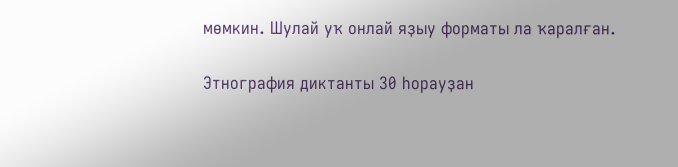мөмкин. Шулай уҡ онлай яҙыу форматы ла ҡаралған.

Этнография диктанты 30 һорауҙан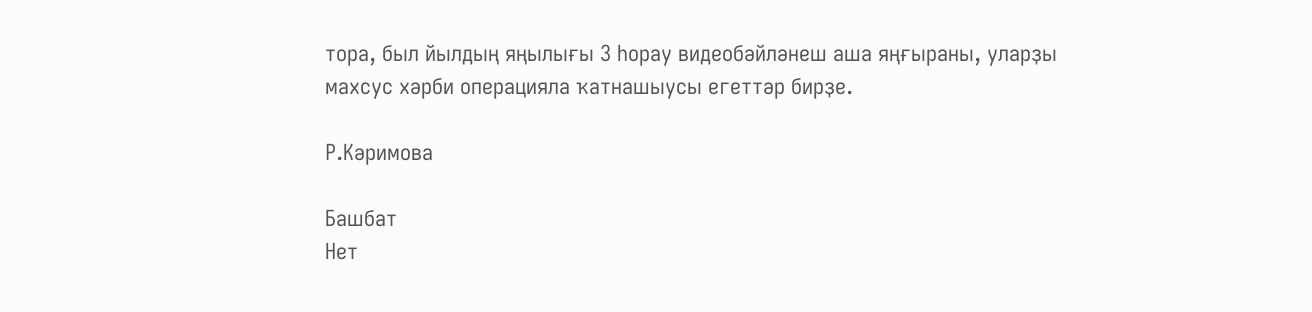тора, был йылдың яңылығы 3 һорау видеобәйләнеш аша яңғыраны, уларҙы махсус хәрби операцияла ҡатнашыусы егеттәр бирҙе.

Р.Кәримова

Башбат
Нет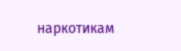наркотикам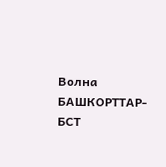Волна
БАШКОРТТАР-БСТ